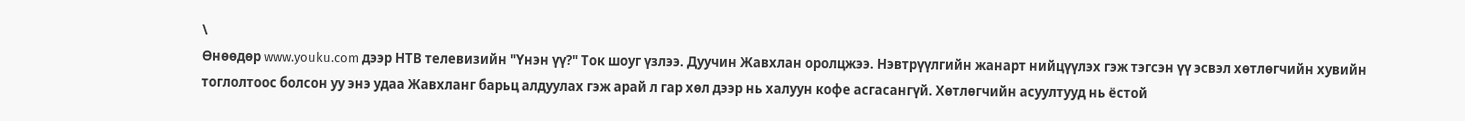\
Өнөөдөр www.youku.com дээр НТВ телевизийн "Үнэн үү?" Ток шоуг үзлээ. Дуучин Жавхлан оролцжээ. Нэвтрүүлгийн жанарт нийцүүлэх гэж тэгсэн үү эсвэл хөтлөгчийн хувийн тоглолтоос болсон уу энэ удаа Жавхланг барьц алдуулах гэж арай л гар хөл дээр нь халуун кофе асгасангүй. Хөтлөгчийн асуултууд нь ёстой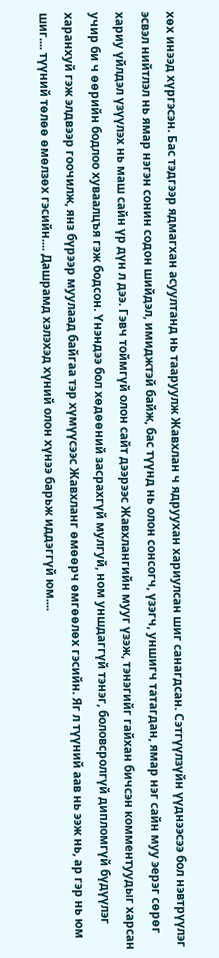хөх инээд хүргэсэн. Бас тэдгээр ядмагхан асуултанд нь тааруулж Жавхлан ч ядруухан хариулсан шиг санагдсан. Сэтгүүлзүйн үүднээсээ бол нэвтрүүлэг эсвэл нийтлэл нь ямар нэгэн сонин содон шийдэл, имиджтэй байж, бас түүнд нь олон сонсогч, үзэгч, уншигч татагдан, ямар нэг сайн муу эерэг сөрөг хариу үйлдэл үзүүлэх нь маш сайн үр дүн л дээ. Гэвч тоймгүй олон сайт дээрээс Жавхлангийн мууг үзэж, тэнэгийг гайхан бичсэн комментуудыг харсан учир би ч өөрийн бодлоо хуваалцъя гэж бодсон. Үнэндээ бол хөдөөний засрахгүй мулгуй, ном уншдаггүй тэнэг, боловсролгүй дипломгүй бүдүүлэг харанхуй гэж элдвээр гоочилж, янз бүрээр муулаад байгаа тэр хүмүүсээс Жавхланг өмөөрч өмгөөлөх гэсийн. Яг л түүний аав нь ээж нь, ар гэр нь юм шиг.... түүний төлөө өмөлзөх гэсийн.... Дашрамд хэлэхэд хүний олон хүнээ барьж иддэггүй юм....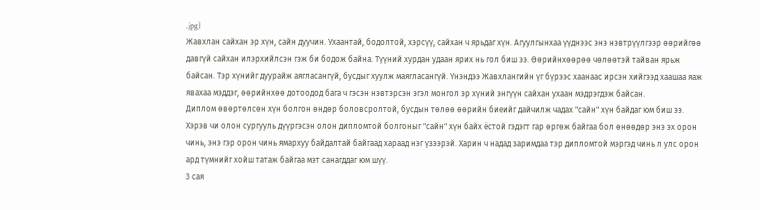.jpg)
Жавхлан сайхан эр хүн, сайн дуучин. Ухаантай, бодолтой, хэрсүү, сайхан ч ярьдаг хүн. Агуулгынхаа үүднээс энэ нэвтрүүлгээр өөрийгөө давгүй сайхан илэрхийлсэн гэж би бодож байна. Түүний хурдан удаан ярих нь гол биш ээ. Өөрийнхөөрөө чөлөөтэй тайван ярьж байсан. Тэр хүнийг дуурайж аягласангүй, бусдыг хуулж маягласангүй. Үнэндээ Жавхлангийн үг бүрээс хаанаас ирсэн хийгээд хаашаа яаж явахаа мэддэг, өөрийнхөө дотоодод бага ч гэсэн нэвтэрсэн эгэл монгол эр хүний энгүүн сайхан ухаан мэдрэгдэж байсан.
Диплом өвөртөлсөн хүн болгон өндөр боловсролтой, бусдын төлөө өөрийн биеийг дайчилж чадах "сайн" хүн байдаг юм биш ээ. Хэрэв чи олон сургууль дүүргэсэн олон дипломтой болгоныг "сайн" хүн байх ёстой гэдэгт гар өргөж байгаа бол өнөөдөр энэ эх орон чинь, энэ гэр орон чинь ямархуу байдалтай байгаад хараад нэг үзээрэй. Харин ч надад заримдаа тэр дипломтой мэргэд чинь л улс орон ард түмнийг хойш татаж байгаа мэт санагддаг юм шүү.
3 сая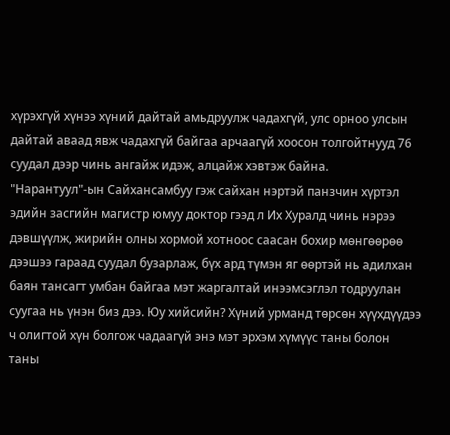хүрэхгүй хүнээ хүний дайтай амьдруулж чадахгүй, улс орноо улсын дайтай аваад явж чадахгүй байгаа арчаагүй хоосон толгойтнууд 76 суудал дээр чинь ангайж идэж, алцайж хэвтэж байна. "Нарантуул"-ын Сайхансамбуу гэж сайхан нэртэй панзчин хүртэл эдийн засгийн магистр юмуу доктор гээд л Их Хуралд чинь нэрээ дэвшүүлж, жирийн олны хормой хотноос саасан бохир мөнгөөрөө дээшээ гараад суудал бузарлаж, бүх ард түмэн яг өөртэй нь адилхан баян тансагт умбан байгаа мэт жаргалтай инээмсэглэл тодруулан суугаа нь үнэн биз дээ. Юу хийсийн? Хүний урманд төрсөн хүүхдүүдээ ч олигтой хүн болгож чадаагүй энэ мэт эрхэм хүмүүс таны болон таны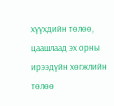хүүхдийн төлөө, цаашлаад эх орны ирээдүйн хөгжлийн төлөө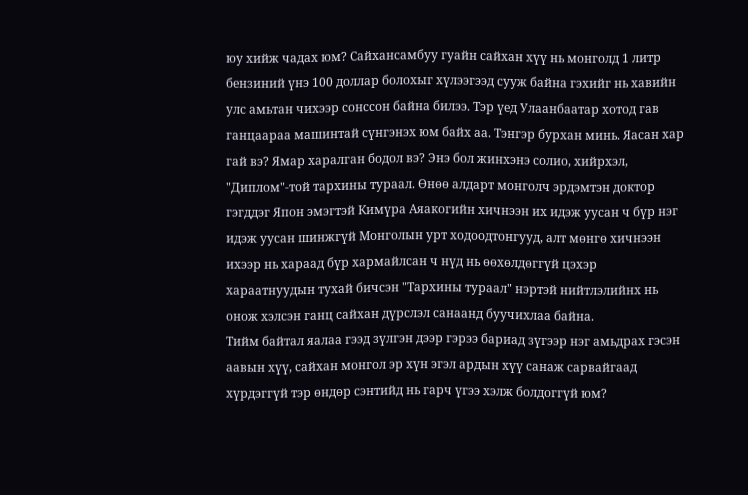юу хийж чадах юм? Сайхансамбуу гуайн сайхан хүү нь монголд 1 литр бензиний үнэ 100 доллар болохыг хүлээгээд сууж байна гэхийг нь хавийн улс амьтан чихээр сонссон байна билээ. Тэр үед Улаанбаатар хотод гав ганцаараа машинтай сүнгэнэх юм байх аа. Тэнгэр бурхан минь. Яасан хар гай вэ? Ямар харалган бодол вэ? Энэ бол жинхэнэ солио, хийрхэл, "Диплом"-той тархины тураал. Өнөө алдарт монголч эрдэмтэн доктор гэгддэг Япон эмэгтэй Кимүра Аяакогийн хичнээн их идэж уусан ч бүр нэг идэж уусан шинжгүй Монголын урт ходоодтонгууд, алт мөнгө хичнээн ихээр нь хараад бүр хармайлсан ч нүд нь өөхөлдөггүй цэхэр хараатнуудын тухай бичсэн "Тархины тураал" нэртэй нийтлэлийнх нь онож хэлсэн ганц сайхан дүрслэл санаанд буучихлаа байна.
Тийм байтал яалаа гээд зүлгэн дээр гэрээ бариад зүгээр нэг амьдрах гэсэн аавын хүү, сайхан монгол эр хүн эгэл ардын хүү санаж сарвайгаад хүрдэггүй тэр өндөр сэнтийд нь гарч үгээ хэлж болдоггүй юм?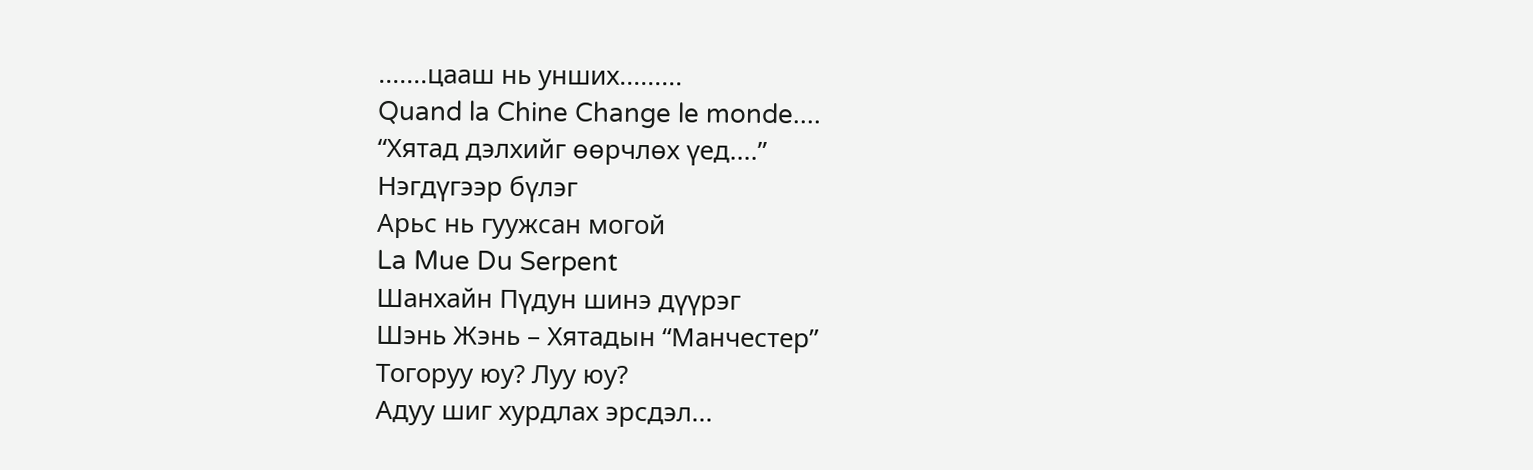.......цааш нь унших.........
Quand la Chine Change le monde....
“Хятад дэлхийг өөрчлөх үед....”
Нэгдүгээр бүлэг
Арьс нь гуужсан могой
La Mue Du Serpent
Шанхайн Пүдун шинэ дүүрэг
Шэнь Жэнь – Хятадын “Манчестер”
Тогоруу юу? Луу юу?
Адуу шиг хурдлах эрсдэл...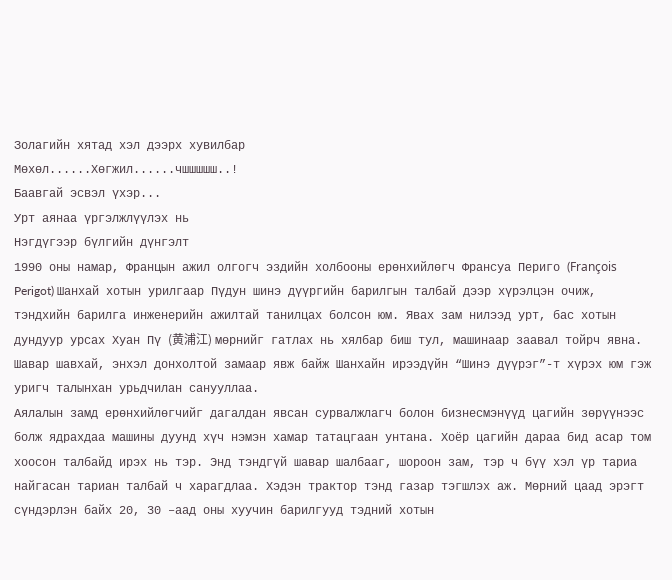Золагийн хятад хэл дээрх хувилбар
Мөхөл......Хөгжил......чшшшшш..!
Баавгай эсвэл үхэр...
Урт аянаа үргэлжлүүлэх нь
Нэгдүгээр бүлгийн дүнгэлт
1990 оны намар, Францын ажил олгогч эздийн холбооны ерөнхийлөгч Франсуа Периго (François Perigot) Шанхай хотын урилгаар Пүдун шинэ дүүргийн барилгын талбай дээр хүрэлцэн очиж, тэндхийн барилга инженерийн ажилтай танилцах болсон юм. Явах зам нилээд урт, бас хотын дундуур урсах Хуан Пү (黄浦江) мөрнийг гатлах нь хялбар биш тул, машинаар заавал тойрч явна. Шавар шавхай, энхэл донхолтой замаар явж байж Шанхайн ирээдүйн “Шинэ дүүрэг”-т хүрэх юм гэж уригч талынхан урьдчилан санууллаа.
Аялалын замд ерөнхийлөгчийг дагалдан явсан сурвалжлагч болон бизнесмэнүүд цагийн зөрүүнээс болж ядрахдаа машины дуунд хүч нэмэн хамар татацгаан унтана. Хоёр цагийн дараа бид асар том хоосон талбайд ирэх нь тэр. Энд тэндгүй шавар шалбааг, шороон зам, тэр ч бүү хэл үр тариа найгасан тариан талбай ч харагдлаа. Хэдэн трактор тэнд газар тэгшлэх аж. Мөрний цаад эрэгт сүндэрлэн байх 20, 30 –аад оны хуучин барилгууд тэдний хотын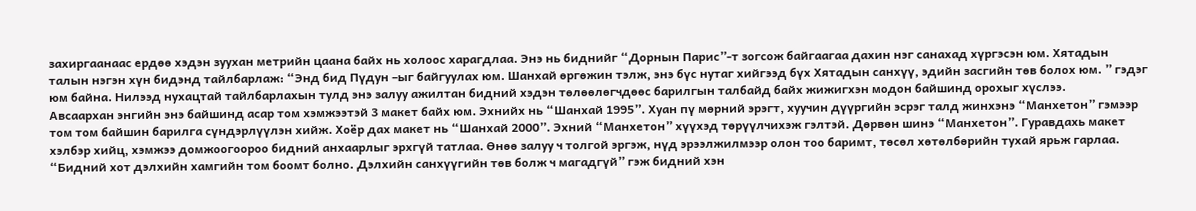захиргаанаас ердөө хэдэн зуухан метрийн цаана байх нь холоос харагдлаа. Энэ нь биднийг “Дорнын Парис”-т зогсож байгаагаа дахин нэг санахад хүргэсэн юм. Хятадын талын нэгэн хүн бидэнд тайлбарлаж: “Энд бид Пүдун –ыг байгуулах юм. Шанхай өргөжин тэлж, энэ бүс нутаг хийгээд бүх Хятадын санхүү, эдийн засгийн төв болох юм. ” гэдэг юм байна. Нилээд нухацтай тайлбарлахын тулд энэ залуу ажилтан бидний хэдэн төлөөлөгчдөөс барилгын талбайд байх жижигхэн модон байшинд орохыг хүслээ.
Авсаархан энгийн энэ байшинд асар том хэмжээтэй 3 макет байх юм. Эхнийх нь “Шанхай 1995”. Хуан пү мөрний эрэгт, хуучин дүүргийн эсрэг талд жинхэнэ “Манхетон” гэмээр том том байшин барилга сүндэрлүүлэн хийж. Хоёр дах макет нь “Шанхай 2000”. Эхний “Манхетон” хүүхэд төрүүлчихэж гэлтэй. Дөрвөн шинэ “Манхетон”. Гуравдахь макет хэлбэр хийц, хэмжээ домжоогоороо бидний анхаарлыг эрхгүй татлаа. Өнөө залуу ч толгой эргэж, нүд эрээлжилмээр олон тоо баримт, төсөл хөтөлбөрийн тухай ярьж гарлаа. “Бидний хот дэлхийн хамгийн том боомт болно. Дэлхийн санхүүгийн төв болж ч магадгүй” гэж бидний хэн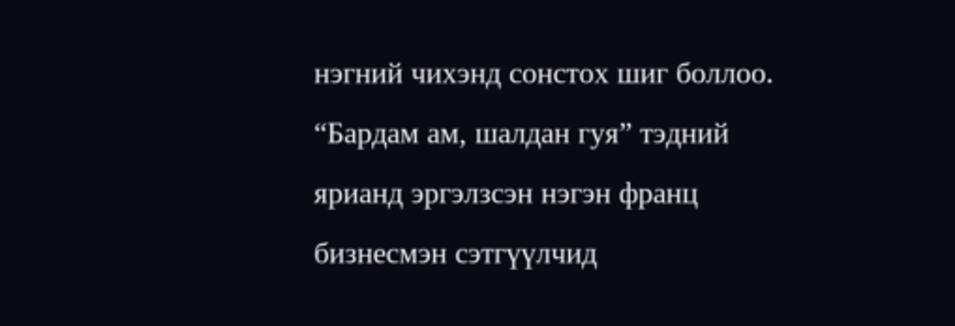нэгний чихэнд сонстох шиг боллоо.
“Бардам ам, шалдан гуя” тэдний ярианд эргэлзсэн нэгэн франц бизнесмэн сэтгүүлчид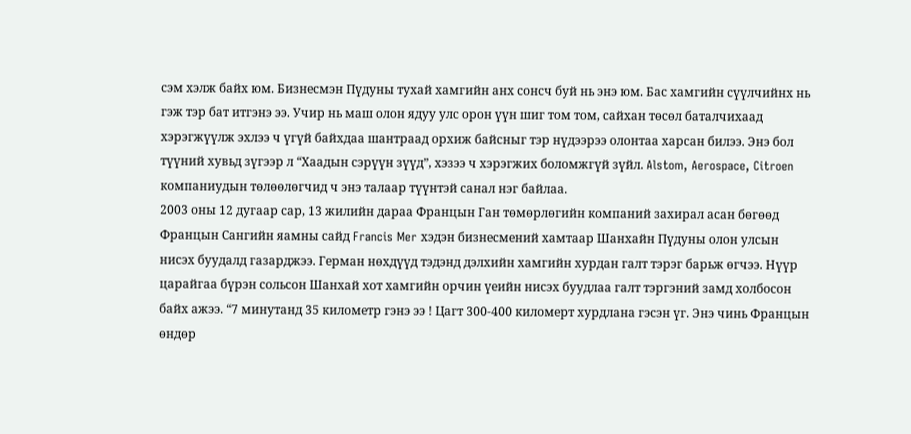сэм хэлж байх юм. Бизнесмэн Пүдуны тухай хамгийн анх сонсч буй нь энэ юм. Бас хамгийн сүүлчийнх нь гэж тэр бат итгэнэ ээ. Учир нь маш олон ядуу улс орон үүн шиг том том, сайхан төсөл баталчихаад хэрэгжүүлж эхлээ ч үгүй байхдаа шантраад орхиж байсныг тэр нүдээрээ олонтаа харсан билээ. Энэ бол түүний хувьд зүгээр л “Хаадын сэрүүн зүүд”, хэзээ ч хэрэгжих боломжгүй зүйл. Alstom, Aerospace, Citroen компаниудын төлөөлөгчид ч энэ талаар түүнтэй санал нэг байлаа.
2003 оны 12 дугаар сар, 13 жилийн дараа Францын Ган төмөрлөгийн компаний захирал асан бөгөөд Францын Сангийн яамны сайд Francis Mer хэдэн бизнесмений хамтаар Шанхайн Пүдуны олон улсын нисэх буудалд газарджээ. Герман нөхдүүд тэдэнд дэлхийн хамгийн хурдан галт тэрэг барьж өгчээ. Нүүр царайгаа бүрэн сольсон Шанхай хот хамгийн орчин үеийн нисэх буудлаа галт тэргэний замд холбосон байх ажээ. “7 минутанд 35 километр гэнэ ээ ! Цагт 300-400 киломерт хурдлана гэсэн үг. Энэ чинь Францын өндөр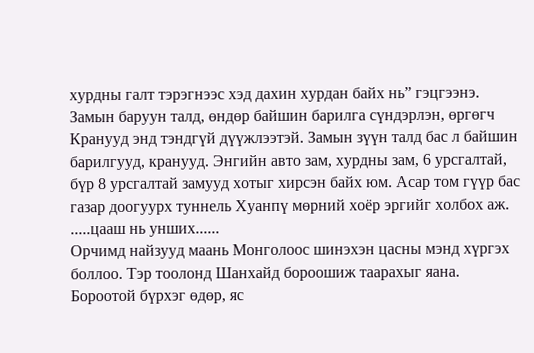хурдны галт тэрэгнээс хэд дахин хурдан байх нь” гэцгээнэ. Замын баруун талд, өндөр байшин барилга сүндэрлэн, өргөгч Кранууд энд тэндгүй дүүжлээтэй. Замын зүүн талд бас л байшин барилгууд, кранууд. Энгийн авто зам, хурдны зам, 6 урсгалтай, бүр 8 урсгалтай замууд хотыг хирсэн байх юм. Асар том гүүр бас газар доогуурх туннель Хуанпү мөрний хоёр эргийг холбох аж.
.....цааш нь унших......
Орчимд найзууд маань Монголоос шинэхэн цасны мэнд хүргэх боллоо. Тэр тоолонд Шанхайд бороошиж таарахыг яана. Бороотой бүрхэг өдөр, яс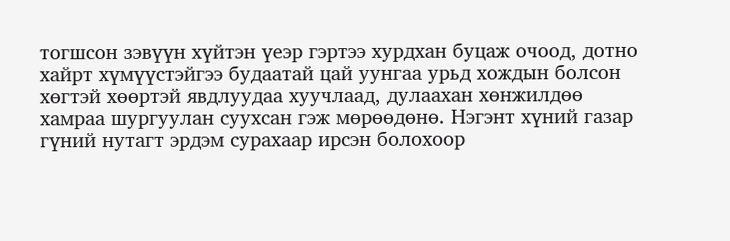тогшсон зэвүүн хүйтэн үеэр гэртээ хурдхан буцаж очоод, дотно хайрт хүмүүстэйгээ будаатай цай уунгаа урьд хождын болсон хөгтэй хөөртэй явдлуудаа хуучлаад, дулаахан хөнжилдөө хамраа шургуулан суухсан гэж мөрөөдөнө. Нэгэнт хүний газар гүний нутагт эрдэм сурахаар ирсэн болохоор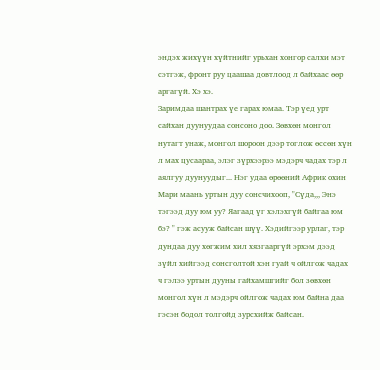эндэх жихүүн хүйтнийг урьхан хонгор салхи мэт сэтгэж, фронт руу цаашаа довтлоод л байхаас өөр аргагүй. Хэ хэ.
Заримдаа шантрах үе гарах юмаа. Тэр үед урт сайхан дуунуудаа сонсоно доо. Зөвхөн монгол нутагт унаж, монгол шороон дээр тоглож өссөн хүн л мах цусаараа, элэг зүрхээрээ мэдэрч чадах тэр л аялгуу дуунуудыг... Нэг удаа өрөөний Африк охин Мари маань уртын дуу сонсчихооп, "Сүда,,, Энэ тэгээд дуу юм уу? Яагаад үг хэлэхгүй байгаа юм бэ? " гэж асууж байсан шүү. Хэдийгээр урлаг, тэр дундаа дуу хөгжим хил хязгааргүй эрхэм дээд зүйл хийгээд сонсголтой хэн гуай ч ойлгож чадах ч гэлээ уртын дууны гайхамшгийг бол зөвхөн монгол хүн л мэдэрч ойлгож чадах юм байна даа гэсэн бодол толгойд зурсхийж байсан.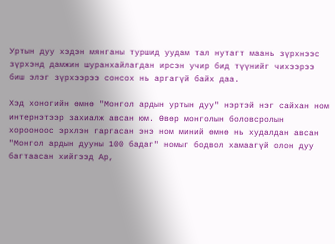Уртын дуу хэдэн мянганы туршид уудам тал нутагт маань зүрхнээс зүрхэнд дамжин шуранхайлагдан ирсэн учир бид түүнийг чихээрээ биш элэг зүрхээрээ сонсох нь аргагүй байх даа.

Хэд хоногийн өмнө "Монгол ардын уртын дуу" нэртэй нэг сайхан ном интернэтээр захиалж авсан юм. Өвөр монголын боловсролын хорооноос эрхлэн гаргасан энэ ном миний өмнө нь худалдан авсан "Монгол ардын дууны 100 бадаг" номыг бодвол хамаагүй олон дуу багтаасан хийгээд Ар,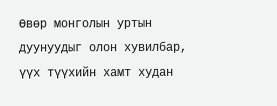Өвөр монголын уртын дуунуудыг олон хувилбар, үүх түүхийн хамт худан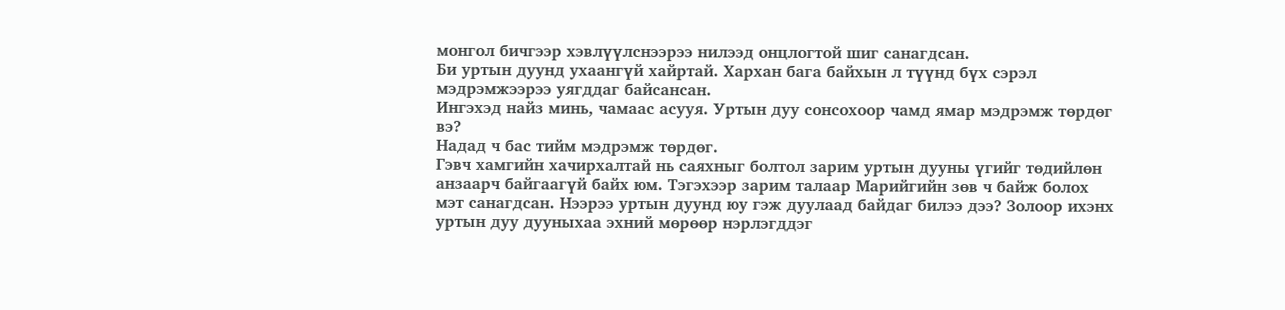монгол бичгээр хэвлүүлснээрээ нилээд онцлогтой шиг санагдсан.
Би уртын дуунд ухаангүй хайртай. Хархан бага байхын л түүнд бүх сэрэл мэдрэмжээрээ уягддаг байсансан.
Ингэхэд найз минь, чамаас асууя. Уртын дуу сонсохоор чамд ямар мэдрэмж төрдөг вэ?
Надад ч бас тийм мэдрэмж төрдөг.
Гэвч хамгийн хачирхалтай нь саяхныг болтол зарим уртын дууны үгийг төдийлөн анзаарч байгаагүй байх юм. Тэгэхээр зарим талаар Марийгийн зөв ч байж болох мэт санагдсан. Нээрээ уртын дуунд юу гэж дуулаад байдаг билээ дээ? Золоор ихэнх уртын дуу дууныхаа эхний мөрөөр нэрлэгддэг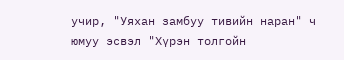учир, "Уяхан замбуу тивийн наран" ч юмуу эсвэл "Хүрэн толгойн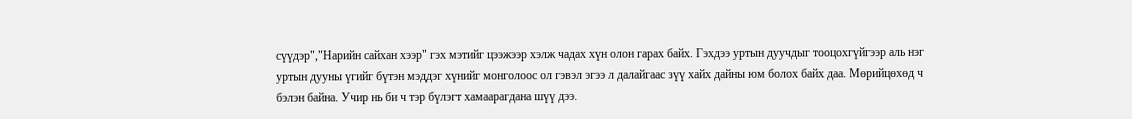сүүдэр","Нарийн сайхан хээр" гэх мэтийг цээжээр хэлж чадах хүн олон гарах байх. Гэхдээ уртын дуучдыг тооцохгүйгээр аль нэг уртын дууны үгийг бүтэн мэддэг хүнийг монголоос ол гэвэл эгээ л далайгаас зүү хайх дайны юм болох байх даа. Мөрийцөхөд ч бэлэн байна. Учир нь би ч тэр бүлэгт хамаарагдана шүү дээ.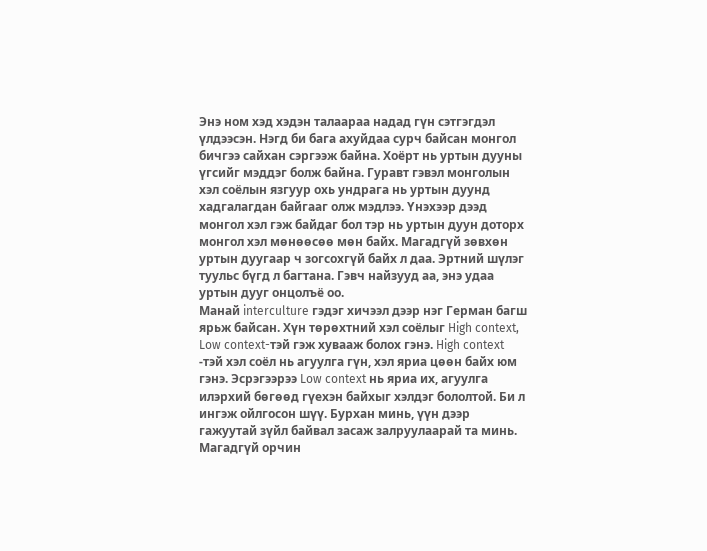Энэ ном хэд хэдэн талаараа надад гүн сэтгэгдэл үлдээсэн. Нэгд би бага ахуйдаа сурч байсан монгол бичгээ сайхан сэргээж байна. Хоёрт нь уртын дууны үгсийг мэддэг болж байна. Гуравт гэвэл монголын хэл соёлын язгуур охь ундрага нь уртын дуунд хадгалагдан байгааг олж мэдлээ. Үнэхээр дээд монгол хэл гэж байдаг бол тэр нь уртын дуун доторх монгол хэл мөнөөсөө мөн байх. Магадгүй зөвхөн уртын дуугаар ч зогсохгүй байх л даа. Эртний шүлэг туульс бүгд л багтана. Гэвч найзууд аа, энэ удаа уртын дууг онцолъё оо.
Манай interculture гэдэг хичээл дээр нэг Герман багш ярьж байсан. Хүн төрөхтний хэл соёлыг High context, Low context-тэй гэж хувааж болох гэнэ. High context -тэй хэл соёл нь агуулга гүн, хэл яриа цөөн байх юм гэнэ. Эсрэгээрээ Low context нь яриа их, агуулга илэрхий бөгөөд гүехэн байхыг хэлдэг бололтой. Би л ингэж ойлгосон шүү. Бурхан минь, үүн дээр гажуутай зүйл байвал засаж залруулаарай та минь.
Магадгүй орчин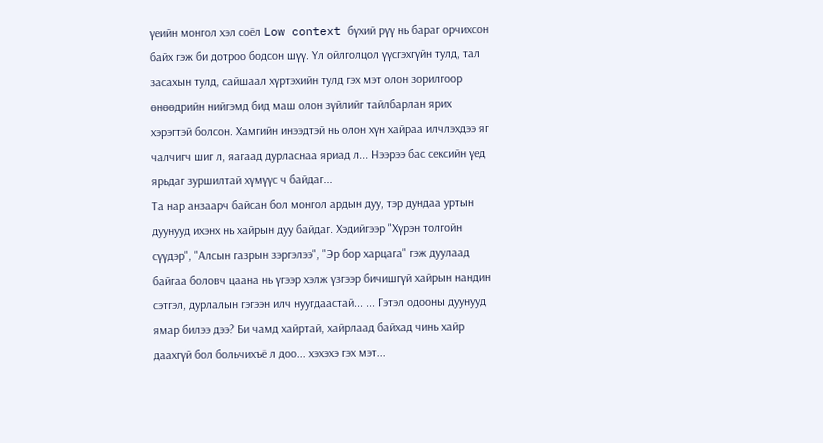үеийн монгол хэл соёл Low context бүхий рүү нь бараг орчихсон байх гэж би дотроо бодсон шүү. Үл ойлголцол үүсгэхгүйн тулд, тал засахын тулд, сайшаал хүртэхийн тулд гэх мэт олон зорилгоор өнөөдрийн нийгэмд бид маш олон зүйлийг тайлбарлан ярих хэрэгтэй болсон. Хамгийн инээдтэй нь олон хүн хайраа илчлэхдээ яг чалчигч шиг л, яагаад дурласнаа яриад л... Нээрээ бас сексийн үед ярьдаг зуршилтай хүмүүс ч байдаг...
Та нар анзаарч байсан бол монгол ардын дуу, тэр дундаа уртын дуунууд ихэнх нь хайрын дуу байдаг. Хэдийгээр "Хүрэн толгойн сүүдэр", "Алсын газрын зэргэлээ", "Эр бор харцага" гэж дуулаад байгаа боловч цаана нь үгээр хэлж үзгээр бичишгүй хайрын нандин сэтгэл, дурлалын гэгээн илч нуугдаастай... ... Гэтэл одооны дуунууд ямар билээ дээ? Би чамд хайртай, хайрлаад байхад чинь хайр даахгүй бол больчихъё л доо... хэхэхэ гэх мэт...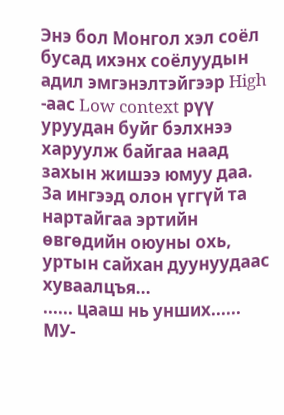Энэ бол Монгол хэл соёл бусад ихэнх соёлуудын адил эмгэнэлтэйгээр High -аас Low context рүү уруудан буйг бэлхнээ харуулж байгаа наад захын жишээ юмуу даа.
За ингээд олон үггүй та нартайгаа эртийн өвгөдийн оюуны охь, уртын сайхан дуунуудаас хуваалцъя...
...... цааш нь унших......
МУ-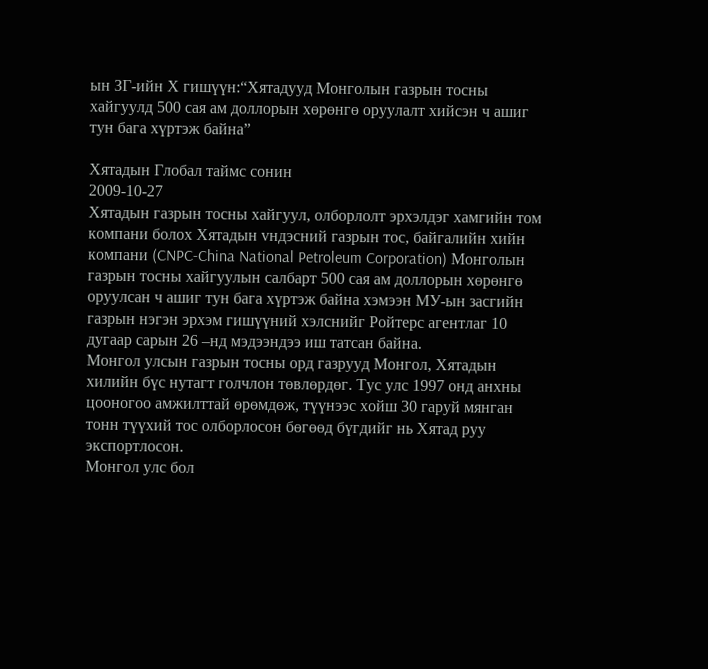ын ЗГ-ийн Х гишүүн:“Хятадууд Монголын газрын тосны хайгуулд 500 сая ам доллорын хөрөнгө оруулалт хийсэн ч ашиг тун бага хүртэж байна”

Хятадын Глобал таймс сонин
2009-10-27
Хятадын газрын тосны хайгуул, олборлолт эрхэлдэг хамгийн том компани болох Хятадын vндэсний газрын тос, байгалийн хийн компани (CNPC-China National Petroleum Corporation) Монголын газрын тосны хайгуулын салбарт 500 сая ам доллорын хөрөнгө оруулсан ч ашиг тун бага хүртэж байна хэмээн МУ-ын засгийн газрын нэгэн эрхэм гишүүний хэлснийг Ройтерс агентлаг 10 дугаар сарын 26 –нд мэдээндээ иш татсан байна.
Монгол улсын газрын тосны орд газрууд Монгол, Хятадын хилийн бүс нутагт голчлон төвлөрдөг. Тус улс 1997 онд анхны цооногоо амжилттай өрөмдөж, түүнээс хойш 30 гаруй мянган тонн түүхий тос олборлосон бөгөөд бүгдийг нь Хятад руу экспортлосон.
Монгол улс бол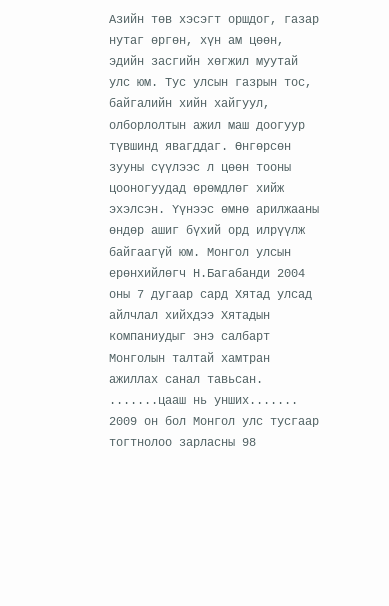Азийн төв хэсэгт оршдог, газар нутаг өргөн, хүн ам цөөн, эдийн засгийн хөгжил муутай улс юм. Тус улсын газрын тос, байгалийн хийн хайгуул, олборлолтын ажил маш доогуур түвшинд явагддаг. Өнгөрсөн зууны сүүлээс л цөөн тооны цооногуудад өрөмдлөг хийж эхэлсэн. Үүнээс өмнө арилжааны өндөр ашиг бүхий орд илрүүлж байгаагүй юм. Монгол улсын ерөнхийлөгч Н.Багабанди 2004 оны 7 дугаар сард Хятад улсад айлчлал хийхдээ Хятадын компаниудыг энэ салбарт Монголын талтай хамтран ажиллах санал тавьсан.
.......цааш нь унших.......
2009 он бол Монгол улс тусгаар тогтнолоо зарласны 98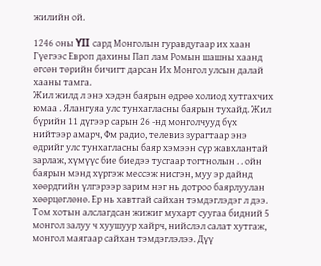жилийн ой.

1246 оны YII сард Монголын гуравдугаар их хаан Гүегээс Европ дахины Пап лам Ромын шашны хаанд өгсөн төрийн бичигт дарсан Их Монгол улсын далай хааны тамга.
Жил жилд л энэ хэдэн баярын өдрөө холиод хутгахчих юмаа . Ялангуяа улс тунхагласны баярын тухайд. Жил бүрийн 11 дүгээр сарын 26 -нд монголчууд бүх нийтээр амарч, Фм радио, телевиз зурагтаар энэ өдрийг улс тунхагласны баяр хэмээн сүр жавхлантай зарлаж, хүмүүс бие биедээ тусгаар тогтнолын . . ойн баярын мэнд хүргэж мессэж нисгэн, муу эр дайнд хөөрдгийн үлгэрээр зарим нэг нь дотроо баярлуулан хөөрцөглөнө. Ер нь хавтгай сайхан тэмдэглэдэг л дээ.
Том хотын алслагдсан жижиг мухарт суугаа бидний 5 монгол залуу ч хуушуур хайрч, нийслэл салат хутгаж, монгол маягаар сайхан тэмдэглэлээ. Дүү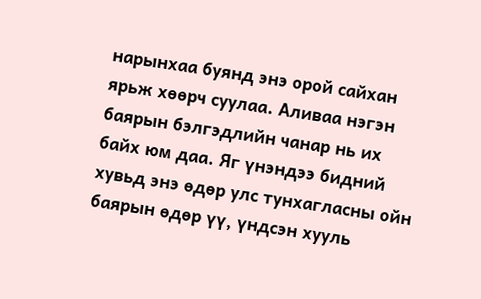нарынхаа буянд энэ орой сайхан ярьж хөөрч суулаа. Аливаа нэгэн баярын бэлгэдлийн чанар нь их байх юм даа. Яг үнэндээ бидний хувьд энэ өдөр улс тунхагласны ойн баярын өдөр үү, үндсэн хууль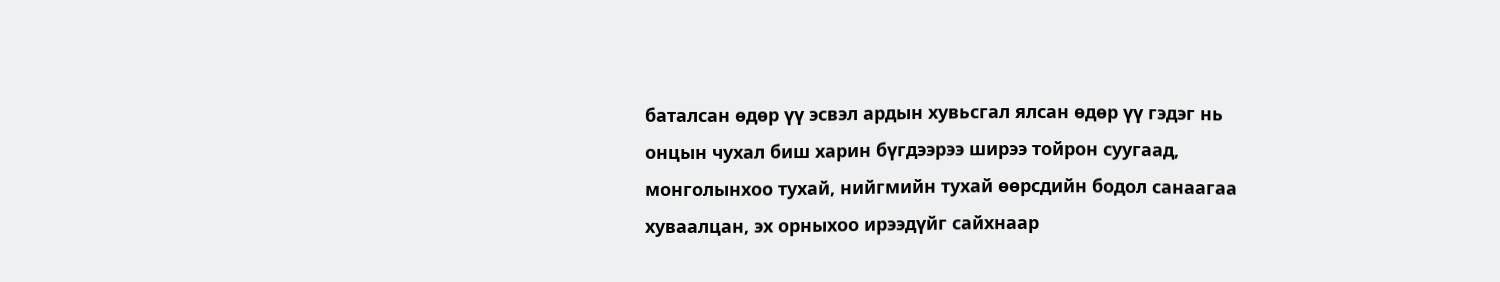баталсан өдөр үү эсвэл ардын хувьсгал ялсан өдөр үү гэдэг нь онцын чухал биш харин бүгдээрээ ширээ тойрон суугаад, монголынхоо тухай, нийгмийн тухай өөрсдийн бодол санаагаа хуваалцан, эх орныхоо ирээдүйг сайхнаар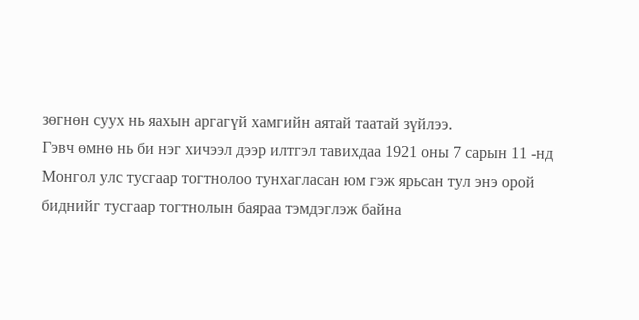зөгнөн суух нь яахын аргагүй хамгийн аятай таатай зүйлээ.
Гэвч өмнө нь би нэг хичээл дээр илтгэл тавихдаа 1921 оны 7 сарын 11 -нд Монгол улс тусгаар тогтнолоо тунхагласан юм гэж ярьсан тул энэ орой биднийг тусгаар тогтнолын баяраа тэмдэглэж байна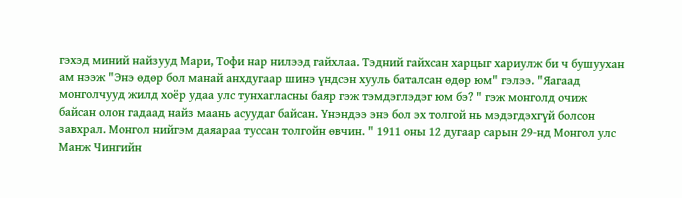гэхэд миний найзууд Мари, Тофи нар нилээд гайхлаа. Тэдний гайхсан харцыг хариулж би ч бушуухан ам нээж "Энэ өдөр бол манай анхдугаар шинэ үндсэн хууль баталсан өдөр юм" гэлээ. "Яагаад монголчууд жилд хоёр удаа улс тунхагласны баяр гэж тэмдэглэдэг юм бэ? " гэж монголд очиж байсан олон гадаад найз маань асуудаг байсан. Үнэндээ энэ бол эх толгой нь мэдэгдэхгүй болсон завхрал. Монгол нийгэм даяараа туссан толгойн өвчин. " 1911 оны 12 дугаар сарын 29-нд Монгол улс Манж Чингийн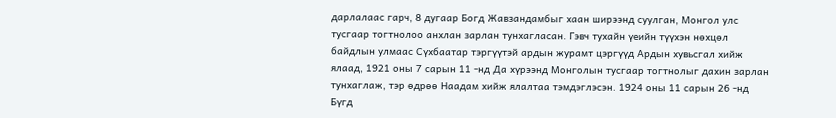дарлалаас гарч, 8 дугаар Богд Жавзандамбыг хаан ширээнд суулган, Монгол улс тусгаар тогтнолоо анхлан зарлан тунхагласан. Гэвч тухайн үеийн түүхэн нөхцөл байдлын улмаас Сүхбаатар тэргүүтэй ардын журамт цэргүүд Ардын хувьсгал хийж ялаад, 1921 оны 7 сарын 11 -нд Да хүрээнд Монголын тусгаар тогтнолыг дахин зарлан тунхаглаж, тэр өдрөө Наадам хийж ялалтаа тэмдэглэсэн. 1924 оны 11 сарын 26 -нд Бүгд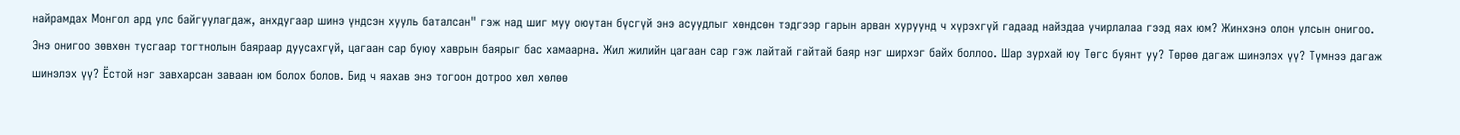найрамдах Монгол ард улс байгуулагдаж, анхдугаар шинэ үндсэн хууль баталсан" гэж над шиг муу оюутан бүсгүй энэ асуудлыг хөндсөн тэдгээр гарын арван хуруунд ч хүрэхгүй гадаад найздаа учирлалаа гээд яах юм? Жинхэнэ олон улсын онигоо.
Энэ онигоо зөвхөн тусгаар тогтнолын баяраар дуусахгүй, цагаан сар буюу хаврын баярыг бас хамаарна. Жил жилийн цагаан сар гэж лайтай гайтай баяр нэг ширхэг байх боллоо. Шар зурхай юу Төгс буянт уу? Төрөө дагаж шинэлэх үү? Түмнээ дагаж шинэлэх үү? Ёстой нэг завхарсан заваан юм болох болов. Бид ч яахав энэ тогоон дотроо хөл хөлөө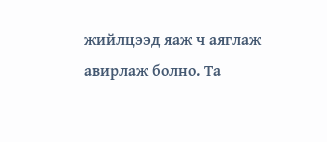жийлцээд яаж ч аяглаж авирлаж болно. Та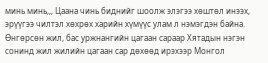минь минь,,, Цаана чинь биднийг шоолж элэгээ хөштөл инээх, эрүүгээ чилтэл хөхрөх харийн хүмүүс улам л нэмэгдэн байна. Өнгөрсөн жил, бас уржнангийн цагаан сараар Хятадын нэгэн сонинд жил жилийн цагаан сар дөхөөд ирэхээр Монгол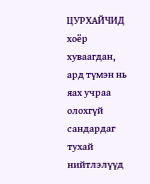ЦУРХАЙЧИД хоёр хуваагдан, ард түмэн нь яах учраа олохгүй сандардаг тухай нийтлэлүүд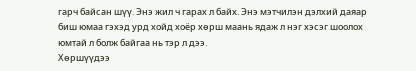гарч байсан шүү. Энэ жил ч гарах л байх. Энэ мэтчилэн дэлхий даяар биш юмаа гэхэд урд хойд хоёр хөрш маань ядаж л нэг хэсэг шоолох юмтай л болж байгаа нь тэр л дээ.
Хөршүүдээ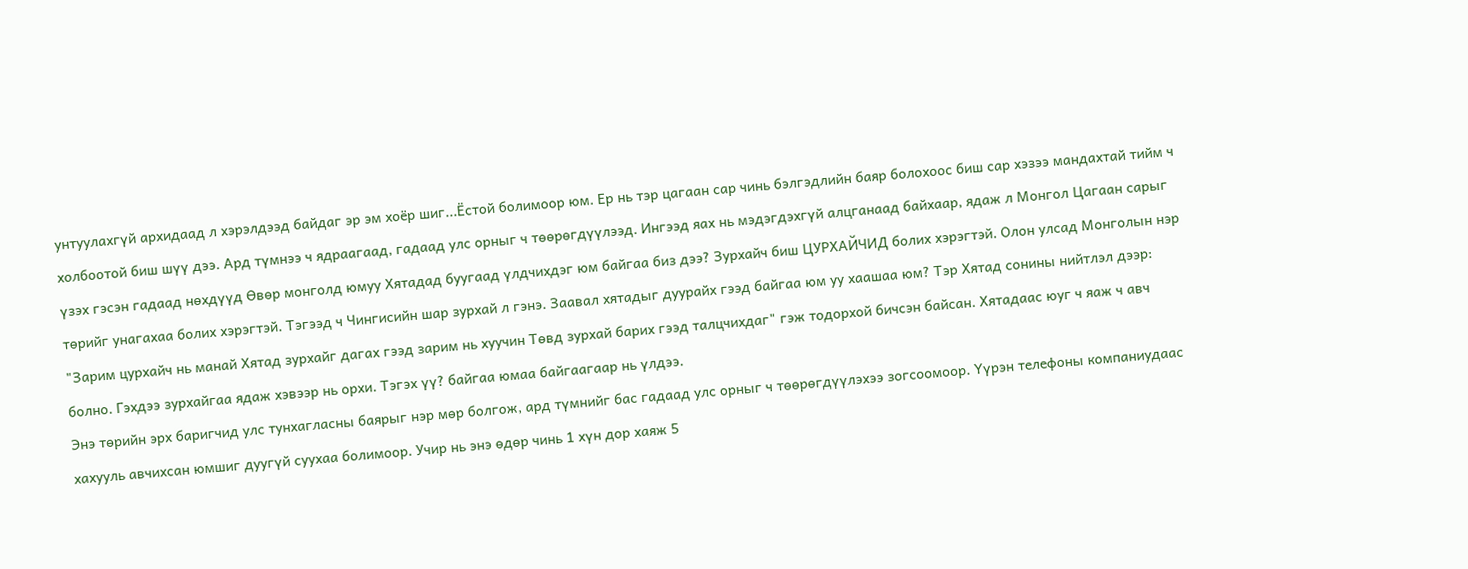унтуулахгүй архидаад л хэрэлдээд байдаг эр эм хоёр шиг...Ёстой болимоор юм. Ер нь тэр цагаан сар чинь бэлгэдлийн баяр болохоос биш сар хэзээ мандахтай тийм ч холбоотой биш шүү дээ. Ард түмнээ ч ядраагаад, гадаад улс орныг ч төөрөгдүүлээд. Ингээд яах нь мэдэгдэхгүй алцганаад байхаар, ядаж л Монгол Цагаан сарыг үзэх гэсэн гадаад нөхдүүд Өвөр монголд юмуу Хятадад буугаад үлдчихдэг юм байгаа биз дээ? Зурхайч биш ЦУРХАЙЧИД болих хэрэгтэй. Олон улсад Монголын нэр төрийг унагахаа болих хэрэгтэй. Тэгээд ч Чингисийн шар зурхай л гэнэ. Заавал хятадыг дуурайх гээд байгаа юм уу хаашаа юм? Тэр Хятад сонины нийтлэл дээр: "Зарим цурхайч нь манай Хятад зурхайг дагах гээд зарим нь хуучин Төвд зурхай барих гээд талцчихдаг" гэж тодорхой бичсэн байсан. Хятадаас юуг ч яаж ч авч болно. Гэхдээ зурхайгаа ядаж хэвээр нь орхи. Тэгэх үү? байгаа юмаа байгаагаар нь үлдээ.
Энэ төрийн эрх баригчид улс тунхагласны баярыг нэр мөр болгож, ард түмнийг бас гадаад улс орныг ч төөрөгдүүлэхээ зогсоомоор. Үүрэн телефоны компаниудаас хахууль авчихсан юмшиг дуугүй суухаа болимоор. Учир нь энэ өдөр чинь 1 хүн дор хаяж 5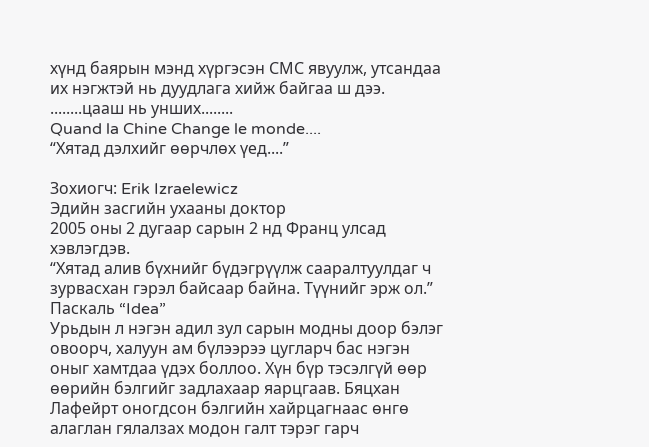хүнд баярын мэнд хүргэсэн СМС явуулж, утсандаа их нэгжтэй нь дуудлага хийж байгаа ш дээ.
........цааш нь унших........
Quand la Chine Change le monde....
“Хятад дэлхийг өөрчлөх үед....”

Зохиогч: Erik Izraelewicz
Эдийн засгийн ухааны доктор
2005 оны 2 дугаар сарын 2 нд Франц улсад хэвлэгдэв.
“Хятад алив бүхнийг бүдэгрүүлж сааралтуулдаг ч зурвасхан гэрэл байсаар байна. Түүнийг эрж ол.” Паскаль “Idea”
Урьдын л нэгэн адил зул сарын модны доор бэлэг овоорч, халуун ам бүлээрээ цугларч бас нэгэн оныг хамтдаа үдэх боллоо. Хүн бүр тэсэлгүй өөр өөрийн бэлгийг задлахаар яарцгаав. Бяцхан Лафейрт оногдсон бэлгийн хайрцагнаас өнгө алаглан гялалзах модон галт тэрэг гарч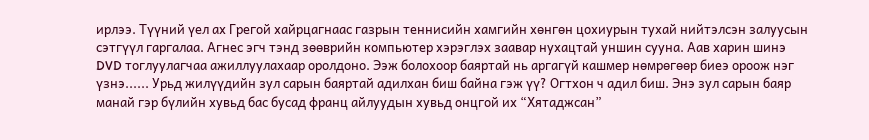ирлээ. Түүний үел ах Грегой хайрцагнаас газрын теннисийн хамгийн хөнгөн цохиурын тухай нийтэлсэн залуусын сэтгүүл гаргалаа. Агнес эгч тэнд зөөврийн компьютер хэрэглэх заавар нухацтай уншин сууна. Аав харин шинэ DVD тоглуулагчаа ажиллуулахаар оролдоно. Ээж болохоор баяртай нь аргагүй кашмер нөмрөгөөр биеэ ороож нэг үзнэ...... Урьд жилүүдийн зул сарын баяртай адилхан биш байна гэж үү? Огтхон ч адил биш. Энэ зул сарын баяр манай гэр бүлийн хувьд бас бусад франц айлуудын хувьд онцгой их “Хятаджсан”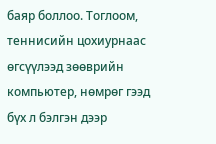баяр боллоо. Тоглоом, теннисийн цохиурнаас өгсүүлээд зөөврийн компьютер, нөмрөг гээд бүх л бэлгэн дээр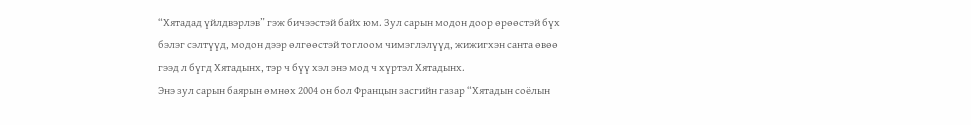“Хятадад үйлдвэрлэв” гэж бичээстэй байх юм. Зул сарын модон доор өрөөстэй бүх бэлэг сэлтүүд, модон дээр өлгөөстэй тоглоом чимэглэлүүд, жижигхэн санта өвөө гээд л бүгд Хятадынх, тэр ч бүү хэл энэ мод ч хүртэл Хятадынх.
Энэ зул сарын баярын өмнөх 2004 он бол Францын засгийн газар “Хятадын соёлын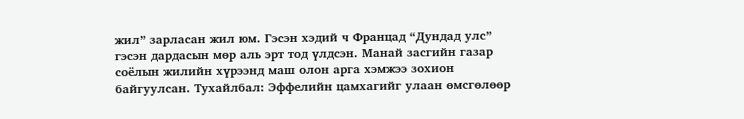жил” зарласан жил юм. Гэсэн хэдий ч Францад “Дундад улс” гэсэн дардасын мөр аль эрт тод үлдсэн. Манай засгийн газар соёлын жилийн хүрээнд маш олон арга хэмжээ зохион байгуулсан. Тухайлбал: Эффелийн цамхагийг улаан өмсгөлөөр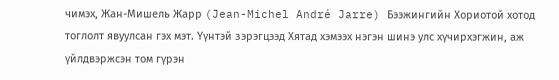чимэх, Жан-Мишель Жарр (Jean-Michel André Jarre) Бээжингийн Хориотой хотод тоглолт явуулсан гэх мэт. Үүнтэй зэрэгцээд Хятад хэмээх нэгэн шинэ улс хүчирхэгжин, аж үйлдвэржсэн том гүрэн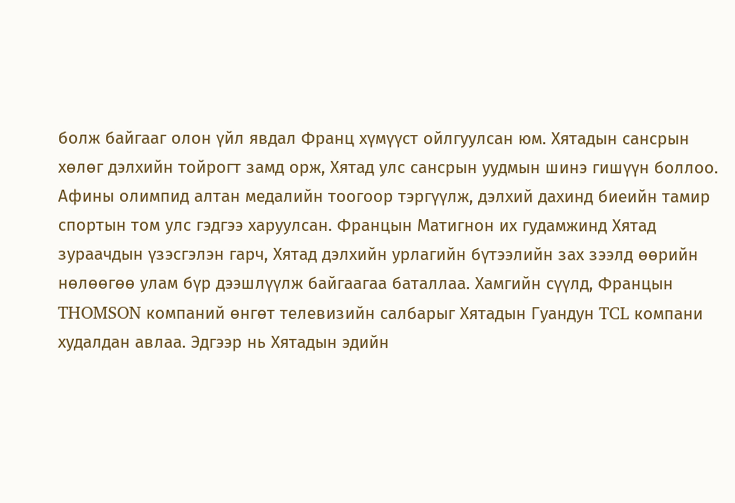болж байгааг олон үйл явдал Франц хүмүүст ойлгуулсан юм. Хятадын сансрын хөлөг дэлхийн тойрогт замд орж, Хятад улс сансрын уудмын шинэ гишүүн боллоо. Афины олимпид алтан медалийн тоогоор тэргүүлж, дэлхий дахинд биеийн тамир спортын том улс гэдгээ харуулсан. Францын Матигнон их гудамжинд Хятад зураачдын үзэсгэлэн гарч, Хятад дэлхийн урлагийн бүтээлийн зах зээлд өөрийн нөлөөгөө улам бүр дээшлүүлж байгаагаа баталлаа. Хамгийн сүүлд, Францын THOMSON компаний өнгөт телевизийн салбарыг Хятадын Гуандун TCL компани худалдан авлаа. Эдгээр нь Хятадын эдийн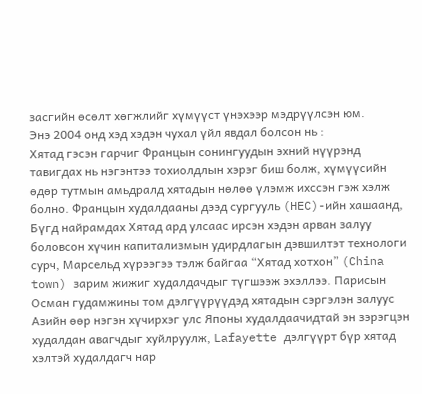засгийн өсөлт хөгжлийг хүмүүст үнэхээр мэдрүүлсэн юм.
Энэ 2004 онд хэд хэдэн чухал үйл явдал болсон нь :
Хятад гэсэн гарчиг Францын сонингуудын эхний нүүрэнд тавигдах нь нэгэнтээ тохиолдлын хэрэг биш болж, хүмүүсийн өдөр тутмын амьдралд хятадын нөлөө үлэмж ихссэн гэж хэлж болно. Францын худалдааны дээд сургууль (HEC)-ийн хашаанд, Бүгд найрамдах Хятад ард улсаас ирсэн хэдэн арван залуу боловсон хүчин капитализмын удирдлагын дэвшилтэт технологи сурч, Марсельд хүрээгээ тэлж байгаа “Хятад хотхон” (China town) зарим жижиг худалдачдыг түгшээж эхэллээ. Парисын Осман гудамжины том дэлгүүрүүдэд хятадын сэргэлэн залуус Азийн өөр нэгэн хүчирхэг улс Японы худалдаачидтай эн зэрэгцэн худалдан авагчдыг хуйлруулж, Lafayette дэлгүүрт бүр хятад хэлтэй худалдагч нар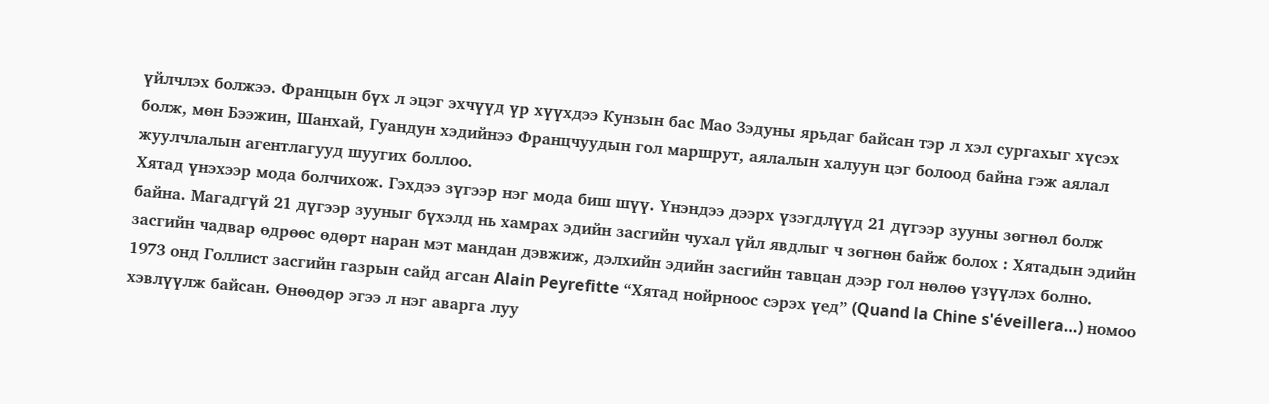үйлчлэх болжээ. Францын бүх л эцэг эхчүүд үр хүүхдээ Кунзын бас Мао Зэдуны ярьдаг байсан тэр л хэл сургахыг хүсэх болж, мөн Бээжин, Шанхай, Гуандун хэдийнээ Францчуудын гол маршрут, аялалын халуун цэг болоод байна гэж аялал жуулчлалын агентлагууд шуугих боллоо.
Хятад үнэхээр мода болчихож. Гэхдээ зүгээр нэг мода биш шүү. Үнэндээ дээрх үзэгдлүүд 21 дүгээр зууны зөгнөл болж байна. Магадгүй 21 дүгээр зууныг бүхэлд нь хамрах эдийн засгийн чухал үйл явдлыг ч зөгнөн байж болох : Хятадын эдийн засгийн чадвар өдрөөс өдөрт наран мэт мандан дэвжиж, дэлхийн эдийн засгийн тавцан дээр гол нөлөө үзүүлэх болно.
1973 онд Голлист засгийн газрын сайд агсан Alain Peyrefitte “Хятад нойрноос сэрэх үед” (Quand la Chine s'éveillera…) номоо хэвлүүлж байсан. Өнөөдөр эгээ л нэг аварга луу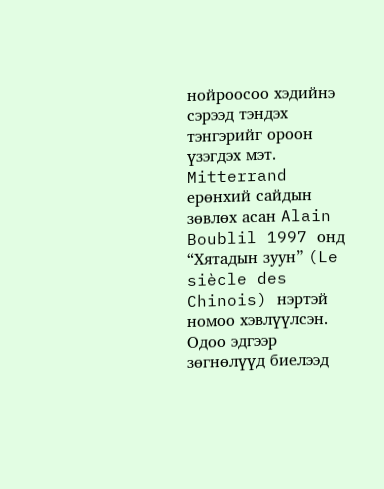нойроосоо хэдийнэ сэрээд тэндэх тэнгэрийг ороон үзэгдэх мэт. Mitterrand ерөнхий сайдын зөвлөх асан Alain Boublil 1997 онд “Хятадын зуун” (Le siècle des Chinois) нэртэй номоо хэвлүүлсэн. Одоо эдгээр зөгнөлүүд биелээд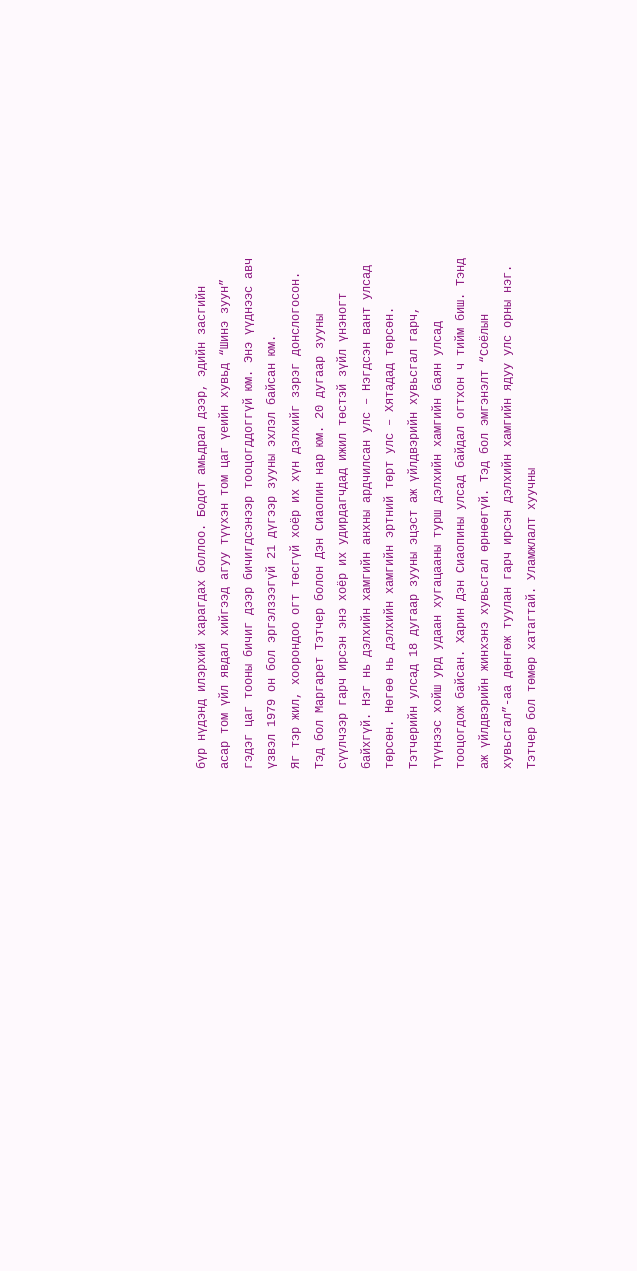бүр нүдэнд илэрхий харагдах боллоо. Бодот амьдрал дээр, эдийн засгийн асар том үйл явдал хийгээд агуу түүхэн том цаг үеийн хувьд “Шинэ зуун” гэдэг цаг тооны бичиг дээр бичигдсэнээр тооцогддоггүй юм. Энэ үүднээс авч үзвэл 1979 он бол эргэлзээгүй 21 дүгээр зууны эхлэл байсан юм.
Яг тэр жил, хоорондоо огт төсгүй хоёр их хүн дэлхийг зэрэг донслогосон. Тэд бол Маргарет Тэтчер болон Дэн Сиаопин нар юм. 20 дугаар зууны сүүлчээр гарч ирсэн энэ хоёр их удирдагчдад ижил төстэй зүйл үнэногт байхгүй. Нэг нь дэлхийн хамгийн анхны ардчилсан улс – Нэгдсэн вант улсад төрсөн. Нөгөө нь дэлхийн хамгийн эртний төрт улс – Хятадад төрсөн. Тэтчерийн улсад 18 дугаар зууны эцэст аж үйлдвэрийн хувьсгал гарч, түүнээс хойш урд удаан хугацааны турш дэлхийн хамгийн баян улсад тооцогдож байсан. Харин Дэн Сиаопины улсад байдал огтхон ч тийм биш. Тэнд аж үйлдвэрийн жинхэнэ хувьсгал өрнөөгүй. Тэд бол эмгэнэлт “Соёлын хувьсгал”-аа дөнгөж туулан гарч ирсэн дэлхийн хамгийн ядуу улс орны нэг. Тэтчер бол төмөр хатагтай. Уламжлалт хуучны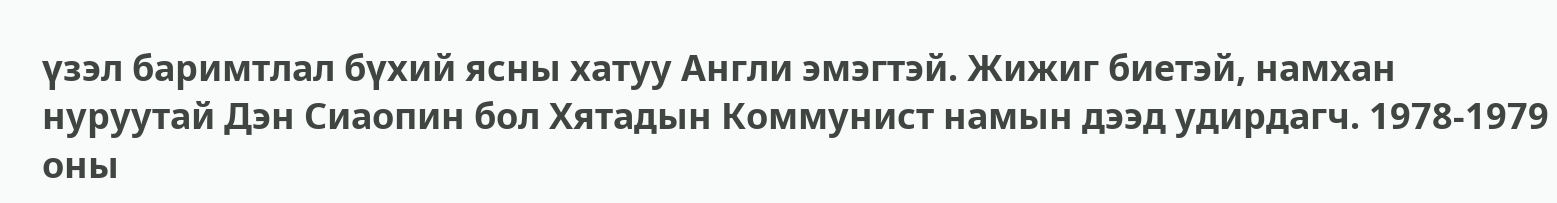үзэл баримтлал бүхий ясны хатуу Англи эмэгтэй. Жижиг биетэй, намхан нуруутай Дэн Сиаопин бол Хятадын Коммунист намын дээд удирдагч. 1978-1979 оны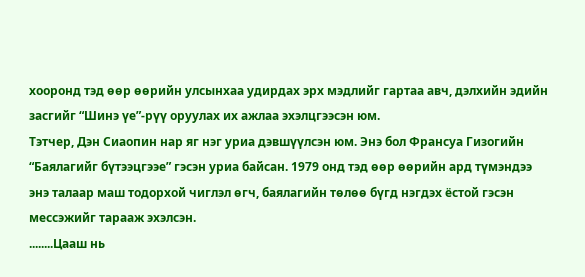хооронд тэд өөр өөрийн улсынхаа удирдах эрх мэдлийг гартаа авч, дэлхийн эдийн засгийг “Шинэ үе”-рүү оруулах их ажлаа эхэлцгээсэн юм.
Тэтчер, Дэн Сиаопин нар яг нэг уриа дэвшүүлсэн юм. Энэ бол Франсуа Гизогийн “Баялагийг бүтээцгээе” гэсэн уриа байсан. 1979 онд тэд өөр өөрийн ард түмэндээ энэ талаар маш тодорхой чиглэл өгч, баялагийн төлөө бүгд нэгдэх ёстой гэсэн мессэжийг тарааж эхэлсэн.
........Цааш нь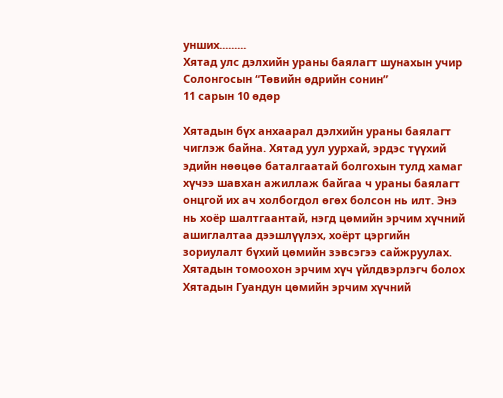унших.........
Хятад улс дэлхийн ураны баялагт шунахын учир
Солонгосын “Төвийн өдрийн сонин”
11 сарын 10 өдөр

Хятадын бүх анхаарал дэлхийн ураны баялагт чиглэж байна. Хятад уул уурхай, эрдэс түүхий эдийн нөөцөө баталгаатай болгохын тулд хамаг хүчээ шавхан ажиллаж байгаа ч ураны баялагт онцгой их ач холбогдол өгөх болсон нь илт. Энэ нь хоёр шалтгаантай, нэгд цөмийн эрчим хүчний ашиглалтаа дээшлүүлэх, хоёрт цэргийн зориулалт бүхий цөмийн зэвсэгээ сайжруулах.
Хятадын томоохон эрчим хүч үйлдвэрлэгч болох Хятадын Гуандун цөмийн эрчим хүчний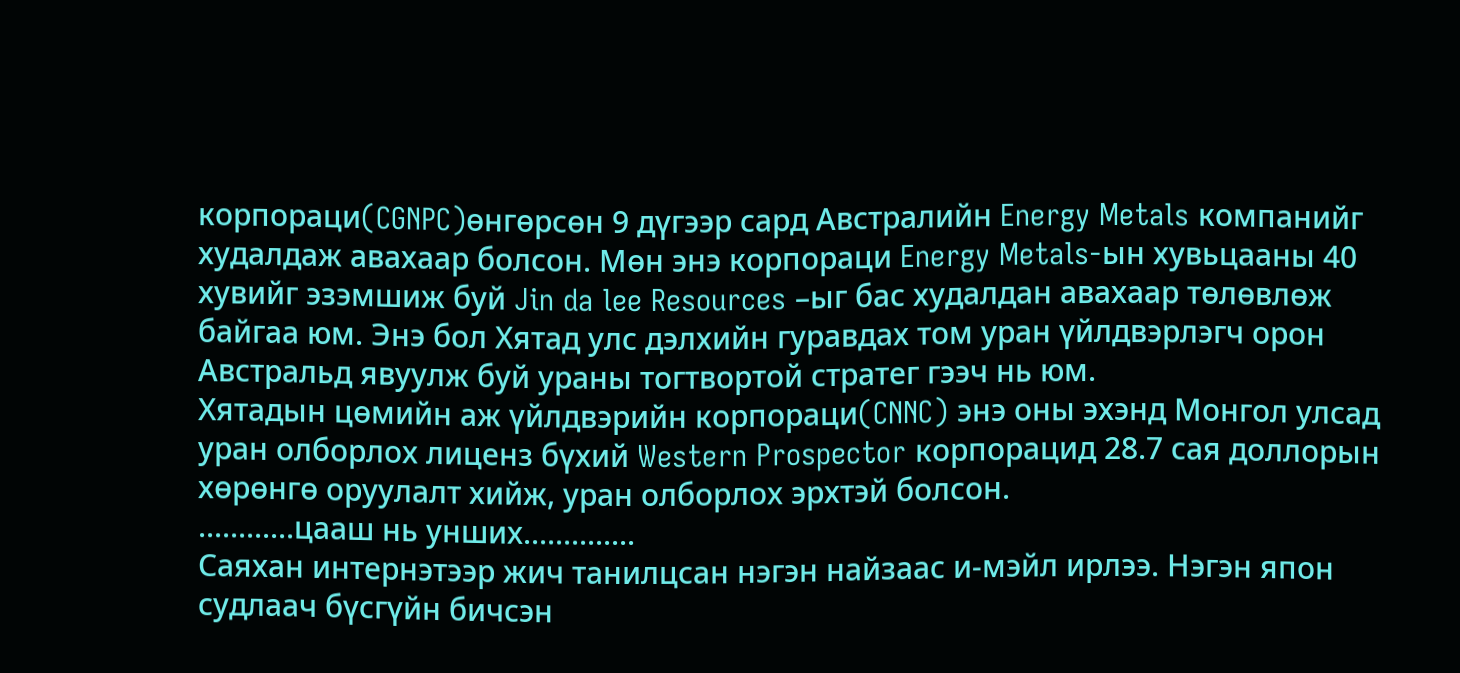корпораци(CGNPC)өнгөрсөн 9 дүгээр сард Австралийн Energy Metals компанийг худалдаж авахаар болсон. Мөн энэ корпораци Energy Metals-ын хувьцааны 40 хувийг эзэмшиж буй Jin da lee Resources –ыг бас худалдан авахаар төлөвлөж байгаа юм. Энэ бол Хятад улс дэлхийн гуравдах том уран үйлдвэрлэгч орон Австральд явуулж буй ураны тогтвортой стратег гээч нь юм.
Хятадын цөмийн аж үйлдвэрийн корпораци(CNNC) энэ оны эхэнд Монгол улсад уран олборлох лиценз бүхий Western Prospector корпорацид 28.7 сая доллорын хөрөнгө оруулалт хийж, уран олборлох эрхтэй болсон.
............цааш нь унших..............
Саяхан интернэтээр жич танилцсан нэгэн найзаас и-мэйл ирлээ. Нэгэн япон судлаач бүсгүйн бичсэн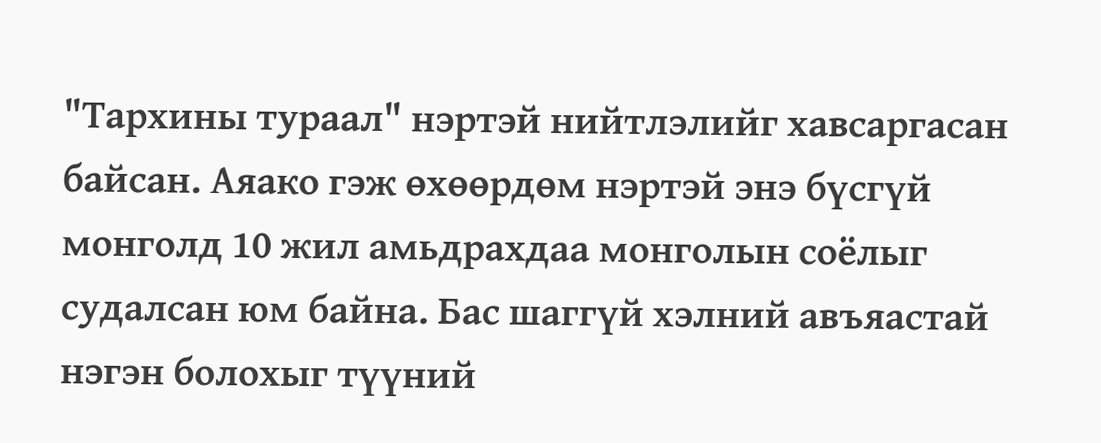"Тархины тураал" нэртэй нийтлэлийг хавсаргасан байсан. Аяако гэж өхөөрдөм нэртэй энэ бүсгүй монголд 10 жил амьдрахдаа монголын соёлыг судалсан юм байна. Бас шаггүй хэлний авъяастай нэгэн болохыг түүний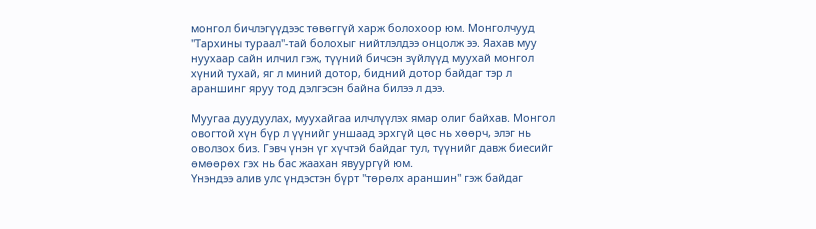монгол бичлэгүүдээс төвөггүй харж болохоор юм. Монголчууд "Тархины тураал"-тай болохыг нийтлэлдээ онцолж ээ. Яахав муу нуухаар сайн илчил гэж, түүний бичсэн зүйлүүд муухай монгол хүний тухай, яг л миний дотор, бидний дотор байдаг тэр л араншинг яруу тод дэлгэсэн байна билээ л дээ.

Муугаа дуудуулах, муухайгаа илчлүүлэх ямар олиг байхав. Монгол овогтой хүн бүр л үүнийг уншаад эрхгүй цөс нь хөөрч, элэг нь оволзох биз. Гэвч үнэн үг хүчтэй байдаг тул, түүнийг давж биесийг өмөөрөх гэх нь бас жаахан явуургүй юм.
Үнэндээ алив улс үндэстэн бүрт "төрөлх араншин" гэж байдаг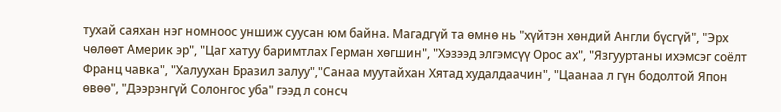тухай саяхан нэг номноос уншиж суусан юм байна. Магадгүй та өмнө нь "хүйтэн хөндий Англи бүсгүй", "Эрх чөлөөт Америк эр", "Цаг хатуу баримтлах Герман хөгшин", "Хэзээд элгэмсүү Орос ах", "Язгууртаны ихэмсэг соёлт Франц чавка", "Халуухан Бразил залуу","Санаа муутайхан Хятад худалдаачин", "Цаанаа л гүн бодолтой Япон өвөө", "Дээрэнгүй Солонгос уба" гээд л сонсч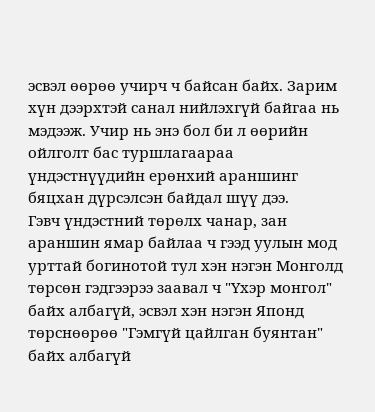эсвэл өөрөө учирч ч байсан байх. Зарим хүн дээрхтэй санал нийлэхгүй байгаа нь мэдээж. Учир нь энэ бол би л өөрийн ойлголт бас туршлагаараа үндэстнүүдийн ерөнхий араншинг бяцхан дүрсэлсэн байдал шүү дээ.
Гэвч үндэстний төрөлх чанар, зан араншин ямар байлаа ч гээд уулын мод урттай богинотой тул хэн нэгэн Монголд төрсөн гэдгээрээ заавал ч "Үхэр монгол" байх албагүй, эсвэл хэн нэгэн Японд төрснөөрөө "Гэмгүй цайлган буянтан" байх албагүй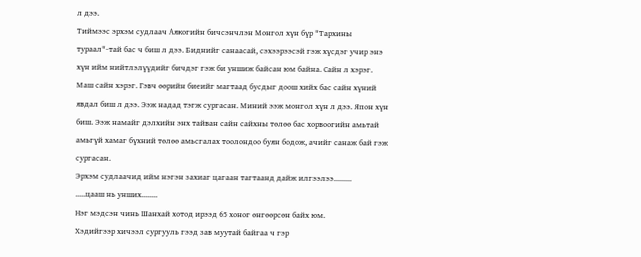л дээ.
Тиймээс эрхэм судлаач Аякогийн бичсэнчлэн Монгол хүн бүр "Тархины тураал"-тай бас ч биш л дээ. Биднийг санаасай, сэхээрээсэй гэж хүсдэг учир энэ хүн ийм нийтлэлүүдийг бичдэг гэж би уншиж байсан юм байна. Сайн л хэрэг. Маш сайн хэрэг. Гэвч өөрийн биеийг магтаад бусдыг доош хийх бас сайн хүний явдал биш л дээ. Ээж надад тэгж сургасан. Миний ээж монгол хүн л дээ. Япон хүн биш. Ээж намайг дэлхийн энх тайван сайн сайхны төлөө бас хорвоогийн амьтай амьгүй хамаг бүхний төлөө амьсгалах тоолондоо буян бодож, ачийг санаж бай гэж сургасан.
Эрхэм судлаачид ийм нэгэн захиаг цагаан тагтаанд дайж илгээлээ.........
.....цааш нь унших........
Нэг мэдсэн чинь Шанхай хотод ирээд 65 хоног өнгөөрсөн байх юм.
Хэдийгээр хичээл сургууль гээд зав муутай байгаа ч гэр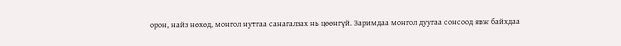орон, найз нөхөд, монгол нутгаа санагалзах нь цөөнгүй. Заримдаа монгол дуугаа сонсоод явж байхдаа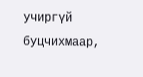учиргүй буцчихмаар,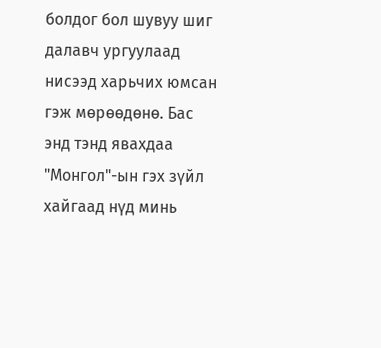болдог бол шувуу шиг далавч ургуулаад нисээд харьчих юмсан гэж мөрөөдөнө. Бас энд тэнд явахдаа "Монгол"-ын гэх зүйл хайгаад нүд минь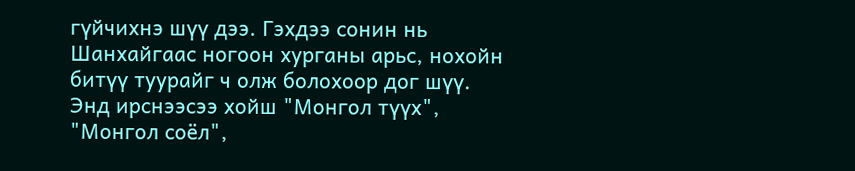гүйчихнэ шүү дээ. Гэхдээ сонин нь Шанхайгаас ногоон хурганы арьс, нохойн битүү туурайг ч олж болохоор дог шүү.
Энд ирснээсээ хойш "Монгол түүх", "Монгол соёл",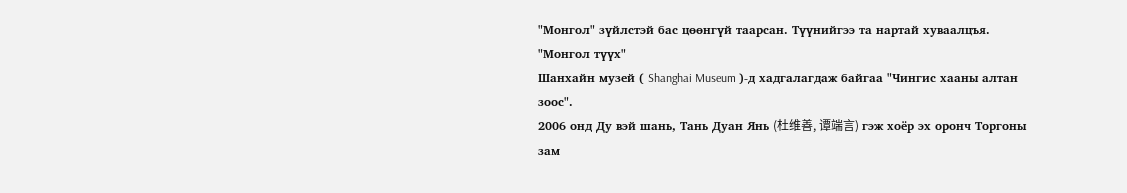"Монгол" зүйлстэй бас цөөнгүй таарсан. Түүнийгээ та нартай хуваалцъя.
"Монгол түүх"
Шанхайн музей ( Shanghai Museum )-д хадгалагдаж байгаа "Чингис хааны алтан зоос".
2006 онд Ду вэй шань, Тань Дуан Янь (杜维善, 谭端言) гэж хоёр эх оронч Торгоны зам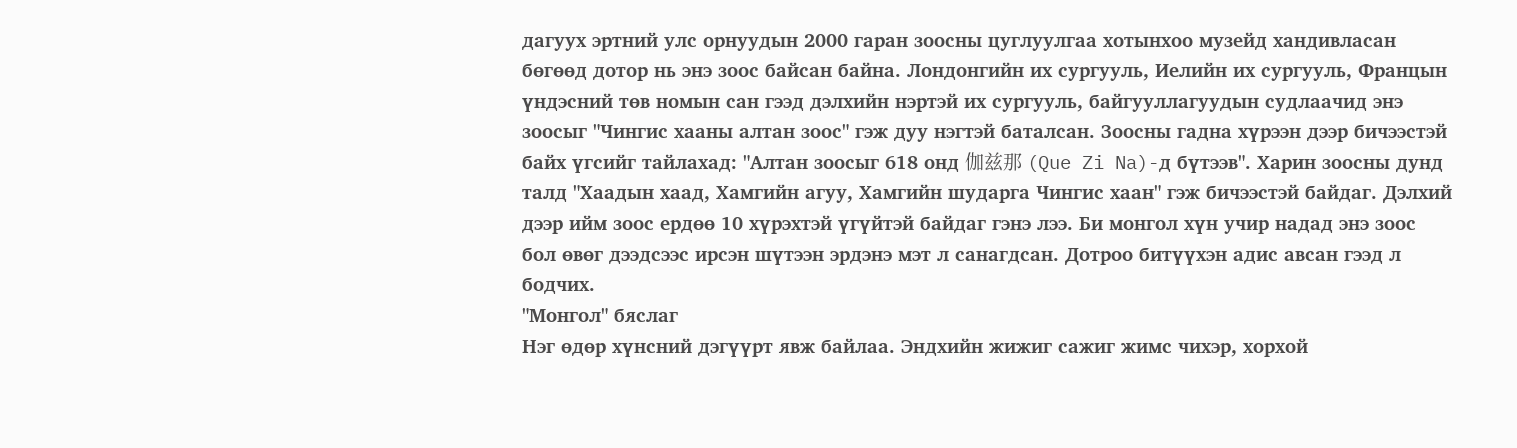дагуух эртний улс орнуудын 2000 гаран зоосны цуглуулгаа хотынхоо музейд хандивласан бөгөөд дотор нь энэ зоос байсан байна. Лондонгийн их сургууль, Иелийн их сургууль, Францын үндэсний төв номын сан гээд дэлхийн нэртэй их сургууль, байгууллагуудын судлаачид энэ зоосыг "Чингис хааны алтан зоос" гэж дуу нэгтэй баталсан. Зоосны гадна хүрээн дээр бичээстэй байх үгсийг тайлахад: "Алтан зоосыг 618 онд 伽兹那 (Que Zi Na)-д бүтээв". Харин зоосны дунд талд "Хаадын хаад, Хамгийн агуу, Хамгийн шударга Чингис хаан" гэж бичээстэй байдаг. Дэлхий дээр ийм зоос ердөө 10 хүрэхтэй үгүйтэй байдаг гэнэ лээ. Би монгол хүн учир надад энэ зоос бол өвөг дээдсээс ирсэн шүтээн эрдэнэ мэт л санагдсан. Дотроо битүүхэн адис авсан гээд л бодчих.
"Монгол" бяслаг
Нэг өдөр хүнсний дэгүүрт явж байлаа. Эндхийн жижиг сажиг жимс чихэр, хорхой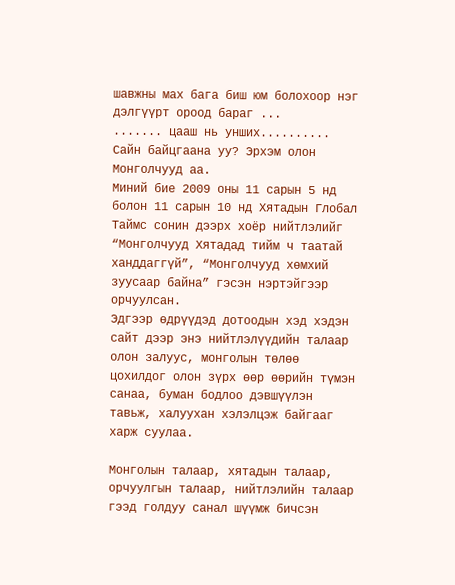шавжны мах бага биш юм болохоор нэг дэлгүүрт ороод бараг ...
....... цааш нь унших..........
Сайн байцгаана уу? Эрхэм олон Монголчууд аа.
Миний бие 2009 оны 11 сарын 5 нд болон 11 сарын 10 нд Хятадын Глобал Таймс сонин дээрх хоёр нийтлэлийг “Монголчууд Хятадад тийм ч таатай ханддаггүй”, “Монголчууд хөмхий зуусаар байна” гэсэн нэртэйгээр орчуулсан.
Эдгээр өдрүүдэд дотоодын хэд хэдэн сайт дээр энэ нийтлэлүүдийн талаар олон залуус, монголын төлөө цохилдог олон зүрх өөр өөрийн түмэн санаа, буман бодлоо дэвшүүлэн тавьж, халуухан хэлэлцэж байгааг харж суулаа.

Монголын талаар, хятадын талаар, орчуулгын талаар, нийтлэлийн талаар гээд голдуу санал шүүмж бичсэн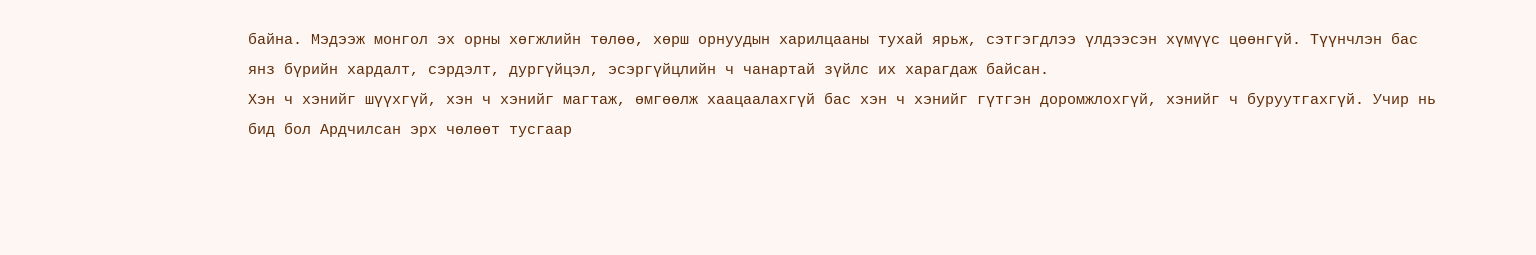байна. Мэдээж монгол эх орны хөгжлийн төлөө, хөрш орнуудын харилцааны тухай ярьж, сэтгэгдлээ үлдээсэн хүмүүс цөөнгүй. Түүнчлэн бас янз бүрийн хардалт, сэрдэлт, дургүйцэл, эсэргүйцлийн ч чанартай зүйлс их харагдаж байсан.
Хэн ч хэнийг шүүхгүй, хэн ч хэнийг магтаж, өмгөөлж хаацаалахгүй бас хэн ч хэнийг гүтгэн доромжлохгүй, хэнийг ч буруутгахгүй. Учир нь бид бол Ардчилсан эрх чөлөөт тусгаар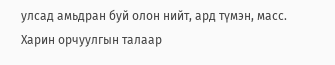улсад амьдран буй олон нийт, ард түмэн, масс.
Харин орчуулгын талаар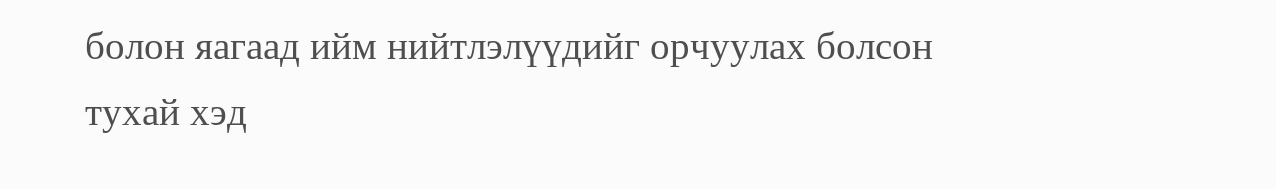болон яагаад ийм нийтлэлүүдийг орчуулах болсон тухай хэд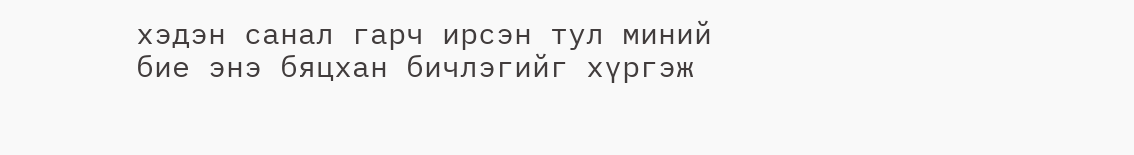хэдэн санал гарч ирсэн тул миний бие энэ бяцхан бичлэгийг хүргэж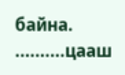байна.
..........цааш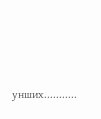унших...........